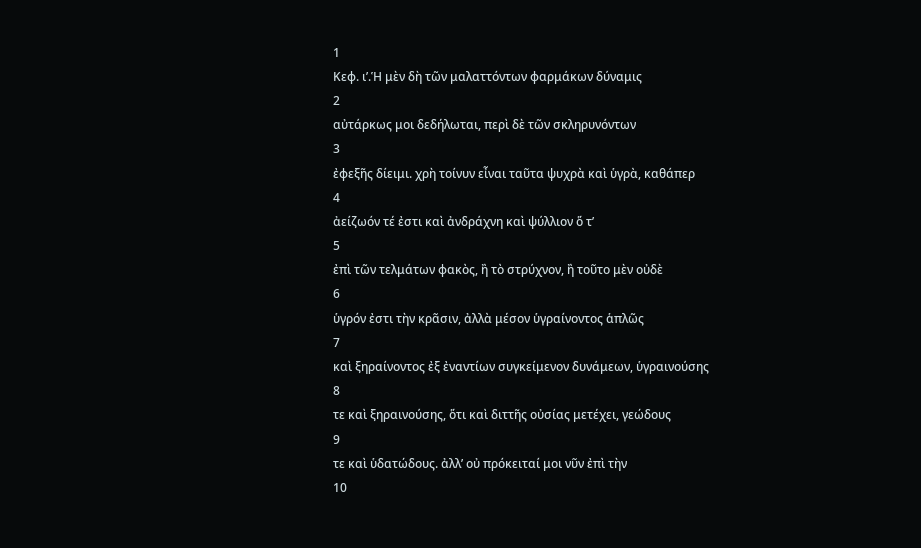1
Κεφ. ιʹ.Ἡ μὲν δὴ τῶν μαλαττόντων φαρμάκων δύναμις
2
αὐτάρκως μοι δεδήλωται, περὶ δὲ τῶν σκληρυνόντων
3
ἐφεξῆς δίειμι. χρὴ τοίνυν εἶναι ταῦτα ψυχρὰ καὶ ὑγρὰ, καθάπερ
4
ἀείζωόν τέ ἐστι καὶ ἀνδράχνη καὶ ψύλλιον ὅ τ’
5
ἐπὶ τῶν τελμάτων φακὸς, ἢ τὸ στρύχνον, ἢ τοῦτο μὲν οὐδὲ
6
ὑγρόν ἐστι τὴν κρᾶσιν, ἀλλὰ μέσον ὑγραίνοντος ἁπλῶς
7
καὶ ξηραίνοντος ἐξ ἐναντίων συγκείμενον δυνάμεων, ὑγραινούσης
8
τε καὶ ξηραινούσης, ὅτι καὶ διττῆς οὐσίας μετέχει, γεώδους
9
τε καὶ ὑδατώδους. ἀλλ’ οὐ πρόκειταί μοι νῦν ἐπὶ τὴν
10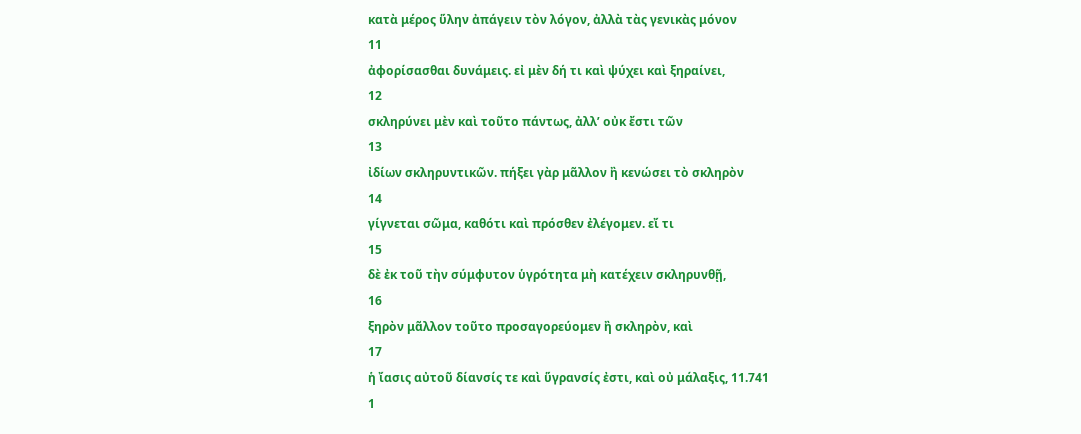κατὰ μέρος ὕλην ἀπάγειν τὸν λόγον, ἀλλὰ τὰς γενικὰς μόνον
11
ἀφορίσασθαι δυνάμεις. εἰ μὲν δή τι καὶ ψύχει καὶ ξηραίνει,
12
σκληρύνει μὲν καὶ τοῦτο πάντως, ἀλλ’ οὐκ ἔστι τῶν
13
ἰδίων σκληρυντικῶν. πήξει γὰρ μᾶλλον ἢ κενώσει τὸ σκληρὸν
14
γίγνεται σῶμα, καθότι καὶ πρόσθεν ἐλέγομεν. εἴ τι
15
δὲ ἐκ τοῦ τὴν σύμφυτον ὑγρότητα μὴ κατέχειν σκληρυνθῇ,
16
ξηρὸν μᾶλλον τοῦτο προσαγορεύομεν ἢ σκληρὸν, καὶ
17
ἡ ἴασις αὐτοῦ δίανσίς τε καὶ ὕγρανσίς ἐστι, καὶ οὐ μάλαξις, 11.741
1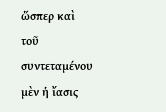ὥσπερ καὶ τοῦ συντεταμένου μὲν ἡ ἴασις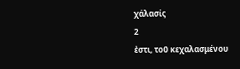χάλασίς
2
ἐστι, τοῦ κεχαλασμένου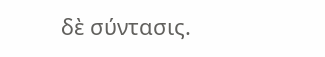δὲ σύντασις.